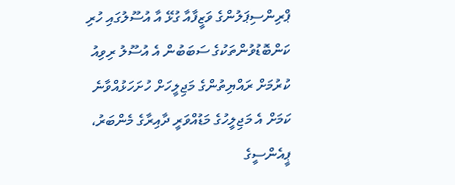ޕްރިންސިޕަލުންގެ ވަޒީފާއާ ގުޅޭ އާ އުސޫލުގައި ހުރި ކަންބޮޑުވުންތަކުގެ ސަބަބުން އެ އުސޫލު ރިވިއު ކުރުމަށް ރައްޔިތުންގެ މަޖިލީހަށް ހުށަހަޅުއްވާނެ ކަމަށް އެ މަޖިލީހުގެ މަޑުއްވަރީ ދާއިރާގެ މެންބަރު، ޕީއެންސީގެ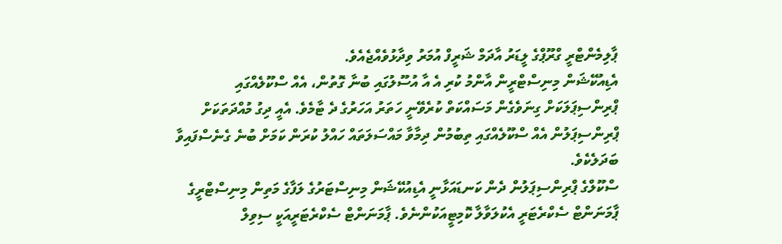ޕާލިމެންޓްރީ ގްރޫޕްގެ ލީޑަރު އާދަމް ޝަރީފް އުމަރު ވިދާޅުވެއްޖެއެވެ.
އެޑިއުކޭޝަން މިނިސްޓްރީން އާންމު ކުރި އެ އާ އުސޫލުގައި ބުނާ ގޮތުން، އެއް ސްކޫލެއްގައި ޕްރިންސިޕަލަކަށް ގިނަވެގެން މަސައްކަތް ކުރެވޭނީ ހަތަރު އަހަރުގެ ދެ ޓާމެވެ. އެއީ ދިގު މުއްދަތަކަށް ޕްރިންސިޕަލުން އެއް ސްކޫލެއްގައި ތިބުމުން ދިމާވާ މައްސަލަތައް ހައްލު ކުރަން ކަމަށް ބުނެ ގެނެސްފައިވާ ބަދަލެކެވެ.
ސްކޫލްގެ ޕްރިންސިޕަލުން ދެން ކަނޑައަޅާނީ އެޑިއުކޭޝަން މިނިސްޓަރުގެ ލަފާގެ މަތިން މިނިސްޓްރީގެ ޕާމަނަންޓް ސެކްރެޓަރީ އެކުލަވާލާ ކޮމިޓީއަކުންނެވެ. ޕާމަނަންޓް ސެކްރެޓަރީއަކީ ސިވިލް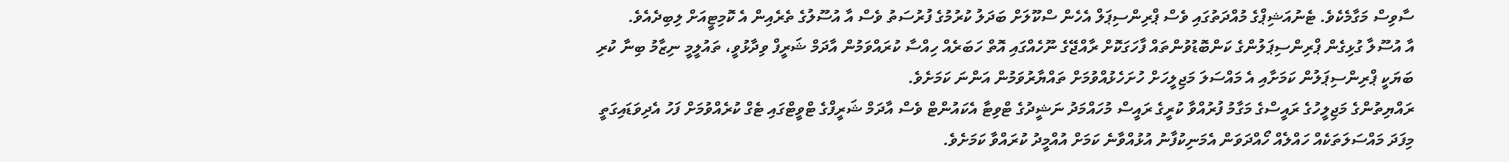ސާވިސް މަގާމެކެވެ. ޓެނުއަޝިޕްގެ މުއްދަތުގައި ވެސް ޕްރިންސިޕަލް އެހެން ސްކޫލަށް ބަދަލު ކުރުމުގެ ފުރުސަތު ވެސް އާ އުސޫލުގެ ތެރެއިން އެ ކޮމިޓީއަށް ލިބިދެއެވެ.
އާ އުސޫލާ ގުޅިގެން ޕްރިންސިޕަލުންގެ ކަންބޮޑުވުންތައް ފާހަގަކޮށް ރާއްޖޭގެ ނޫހެއްގައި އޮތް ހަބަރެއް ހިއްސާ ކުރައްވަމުން އާދަމް ޝަރީފް ވިދާޅުވީ، ތައުލީމީ ނިޒާމު ބިނާ ކުރި ބަޔަކީ ޕްރިންސިޕަލުން ކަމަށާއި އެ މައްސަލަ މަޖިލީހަށް ހުށަހެޅުއްވުމަށް ތައްޔާރުވަމުން އަންނަ ކަމަށެވެ.
ރައްޔިތުންގެ މަޖިލީހުގެ ރައީސްގެ މަގާމު ފުރުއްވާ ކުރީގެ ރައީސް މުހައްމަދު ނަޝީދުގެ ޓްވިޓާ އެކައުންޓް ވެސް އާދަމް ޝަރީފްގެ ޓްވީޓްގައި ޓެގް ކުރެއްވުމަށް ފަހު އެދިވަޑައިގަތީ މިފަދަ މައްސަލަތަކެއް ހައްލެއް ހޯއްދަވަން އެމަނިކުފާނު އުޅުއްވާނެ ކަމަށް އުއްމީދު ކުރައްވާ ކަމަށެވެ.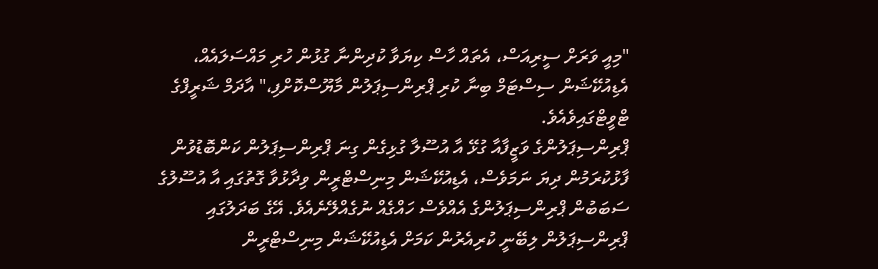"މިއީ ވަރަށް ސީރިއަސް، އެތައް ހާސް ކިޔަވާ ކުދިންނާ ގުޅުން ހުރި މައްސަލައެއް، އެޑިއުކޭޝަން ސިސްޓަމް ބިނާ ކުރި ޕްރިންސިޕަލުން މާޔޫސްކޮށްފި،" އާދަމް ޝަރީފްގެ ޓްވީޓްގައިވެއެވެ.
ޕްރިންސިޕަލުންގެ ވަޒީފާއާ ގުޅޭ އާ އުސޫލާ ގުޅިގެން ގިނަ ޕްރިންސިޕަލުން ކަންބޮޑުވުން ފާޅުކުރަމުން ދިޔަ ނަމަވެސް، އެޑިއުކޭޝަން މިނިސްޓްރީން ވިދާޅުވާ ގޮތުގައި އާ އުސޫލުގެ ސަބަބުން ޕްރިންސިޕަލުންގެ އެއްވެސް ހައްގެއް ނުގެއްލޭނެއެވެ. އޭގެ ބަދަލުގައި ޕްރިންސިޕަލުން ލިބޭނީ ކުރިއެރުން ކަމަށް އެޑިއުކޭޝަން މިނިސްޓްރީން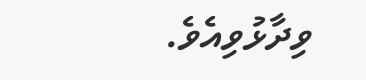ވިދާޅުވިއެވެ.